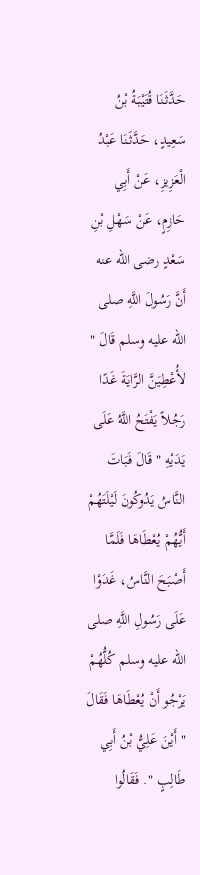حَدَّثَنَا قُتَيْبَةُ بْنُ سَعِيدٍ، حَدَّثَنَا عَبْدُ الْعَزِيزِ، عَنْ أَبِي حَازِمٍ، عَنْ سَهْلِ بْنِ سَعْدٍ رضى الله عنه أَنَّ رَسُولَ اللَّهِ صلى الله عليه وسلم قَالَ " لأُعْطِيَنَّ الرَّايَةَ غَدًا رَجُلاً يَفْتَحُ اللَّهُ عَلَى يَدَيْهِ " قَالَ فَبَاتَ النَّاسُ يَدُوكُونَ لَيْلَتَهُمْ أَيُّهُمْ يُعْطَاهَا فَلَمَّا أَصْبَحَ النَّاسُ، غَدَوْا عَلَى رَسُولِ اللَّهِ صلى الله عليه وسلم كُلُّهُمْ يَرْجُو أَنْ يُعْطَاهَا فَقَالَ " أَيْنَ عَلِيُّ بْنُ أَبِي طَالِبٍ ". فَقَالُوا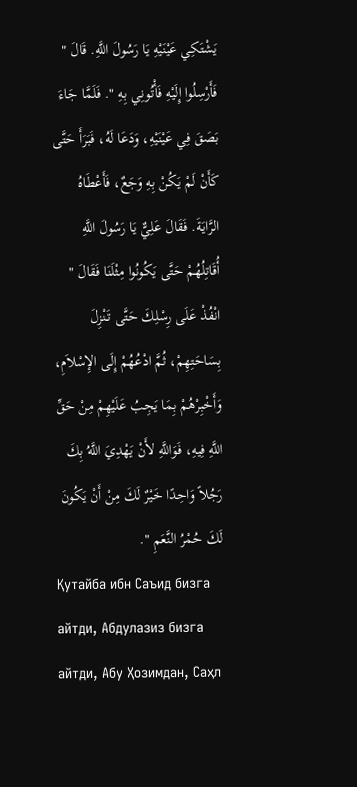يَشْتَكِي عَيْنَيْهِ يَا رَسُولَ اللَّهِ. قَالَ " فَأَرْسِلُوا إِلَيْهِ فَأْتُونِي بِهِ ". فَلَمَّا جَاءَ بَصَقَ فِي عَيْنَيْهِ، وَدَعَا لَهُ، فَبَرَأَ حَتَّى كَأَنْ لَمْ يَكُنْ بِهِ وَجَعٌ، فَأَعْطَاهُ الرَّايَةَ. فَقَالَ عَلِيٌّ يَا رَسُولَ اللَّهِ أُقَاتِلُهُمْ حَتَّى يَكُونُوا مِثْلَنَا فَقَالَ " انْفُذْ عَلَى رِسْلِكَ حَتَّى تَنْزِلَ بِسَاحَتِهِمْ، ثُمَّ ادْعُهُمْ إِلَى الإِسْلاَمِ، وَأَخْبِرْهُمْ بِمَا يَجِبُ عَلَيْهِمْ مِنْ حَقِّ اللَّهِ فِيهِ، فَوَاللَّهِ لأَنْ يَهْدِيَ اللَّهُ بِكَ رَجُلاً وَاحِدًا خَيْرٌ لَكَ مِنْ أَنْ يَكُونَ لَكَ حُمْرُ النَّعَمِ ".
Қутайба ибн Саъид бизга айтди, Абдулазиз бизга айтди, Абу Ҳозимдан, Саҳл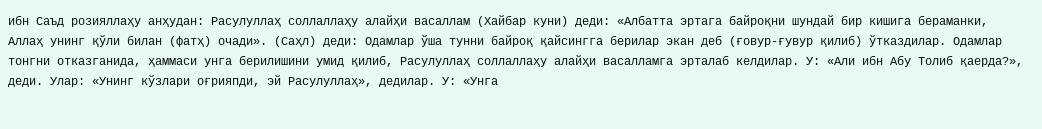ибн Саъд розияллаҳу анҳудан: Расулуллаҳ соллаллаҳу алайҳи васаллам (Хайбар куни) деди: «Албатта эртага байроқни шундай бир кишига бераманки, Аллаҳ унинг қўли билан (фатҳ) очади». (Саҳл) деди: Одамлар ўша тунни байроқ қайсингга берилар экан деб (ғовур-ғувур қилиб) ўтказдилар. Одамлар тонгни отказганида, ҳаммаси унга берилишини умид қилиб, Расулуллаҳ соллаллаҳу алайҳи васалламга эрталаб келдилар. У: «Али ибн Абу Толиб қаерда?», деди. Улар: «Унинг кўзлари оғрияпди, эй Расулуллаҳ», дедилар. У: «Унга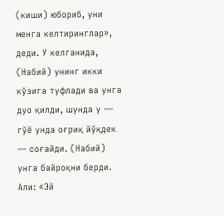(киши) юбориб, уни менга келтиринглар», деди. У келганида, (Набий) унинг икки кўзига туфлади ва унга дуо қилди, шунда у — гўё унда оғриқ йўқдек — соғайди. (Набий) унга байроқни берди. Али: «Эй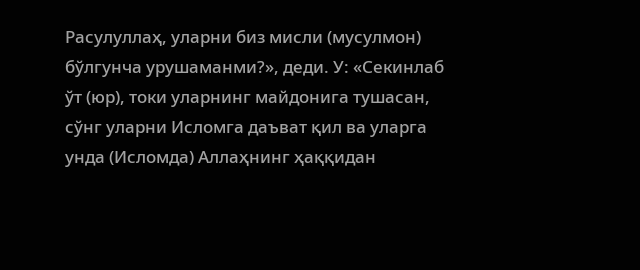Расулуллаҳ, уларни биз мисли (мусулмон) бўлгунча урушаманми?», деди. У: «Секинлаб ўт (юр), токи уларнинг майдонига тушасан, сўнг уларни Исломга даъват қил ва уларга унда (Исломда) Аллаҳнинг ҳаққидан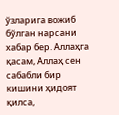ўзларига вожиб бўлган нарсани хабар бер. Аллаҳга қасам, Аллаҳ сен сабабли бир кишини ҳидоят қилса,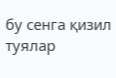бу сенга қизил туялар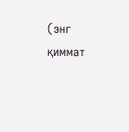(энг қиммат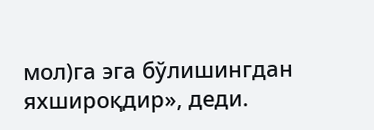мол)га эга бўлишингдан яхшироқдир», деди.